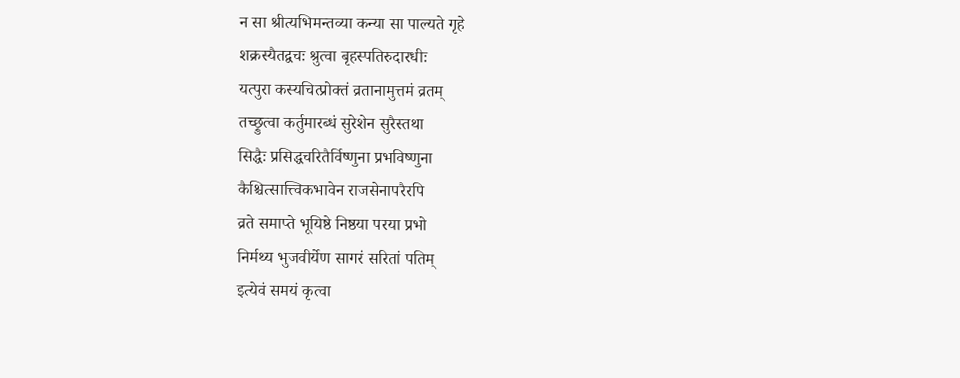न सा श्रीत्यभिमन्तव्या कन्या सा पाल्यते गृहे
शक्रस्यैतद्वचः श्रुत्वा बृहस्पतिरुदारधीः
यत्पुरा कस्यचित्प्रोक्तं व्रतानामुत्तमं व्रतम्
तच्छ्रुत्वा कर्तुमारब्धं सुरेशेन सुरैस्तथा
सिद्धैः प्रसिद्धचरितैर्विष्णुना प्रभविष्णुना
कैश्चित्सात्त्विकभावेन राजसेनापरैरपि
व्रते समाप्ते भूयिष्ठे निष्ठया परया प्रभो
निर्मथ्य भुजवीर्येण सागरं सरितां पतिम्
इत्येवं समयं कृत्वा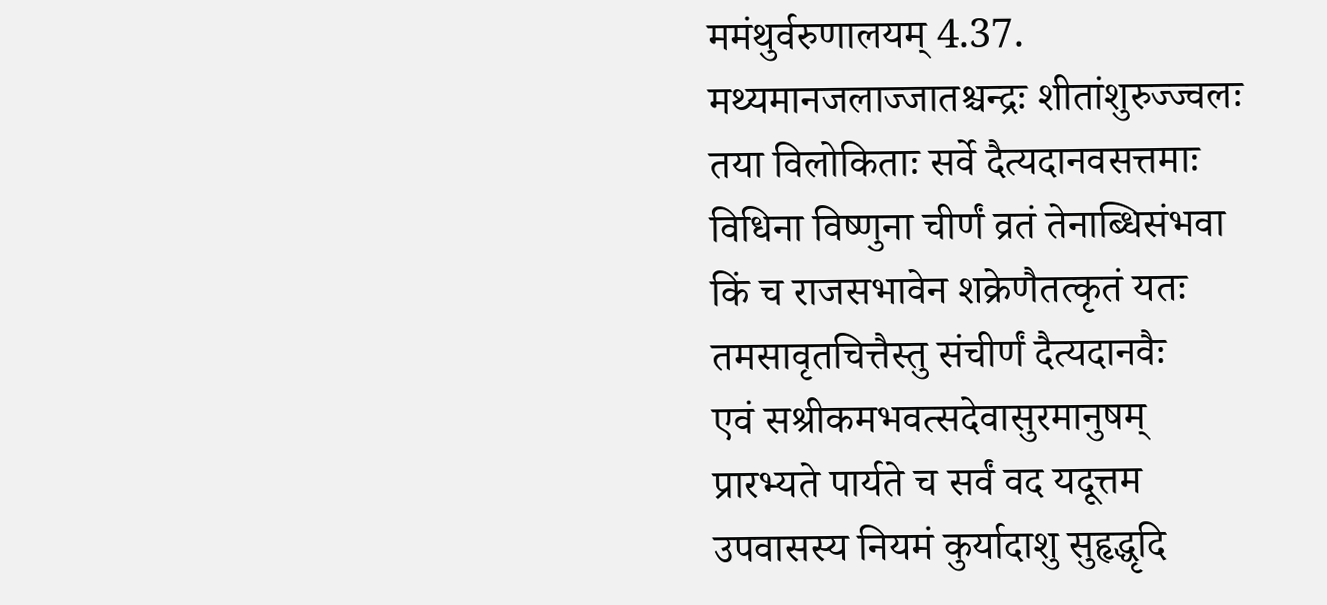ममंथुर्वरुणालयम् 4.37.
मथ्यमानजलाज्जातश्चन्द्रः शीतांशुरुज्ज्वलः
तया विलोकिताः सर्वे दैत्यदानवसत्तमाः
विधिना विष्णुना चीर्णं व्रतं तेनाब्धिसंभवा
किं च राजसभावेन शक्रेणैतत्कृतं यतः
तमसावृतचित्तैस्तु संचीर्णं दैत्यदानवैः
एवं सश्रीकमभवत्सदेवासुरमानुषम्
प्रारभ्यते पार्यते च सर्वं वद यदूत्तम
उपवासस्य नियमं कुर्यादाशु सुहृद्धृदि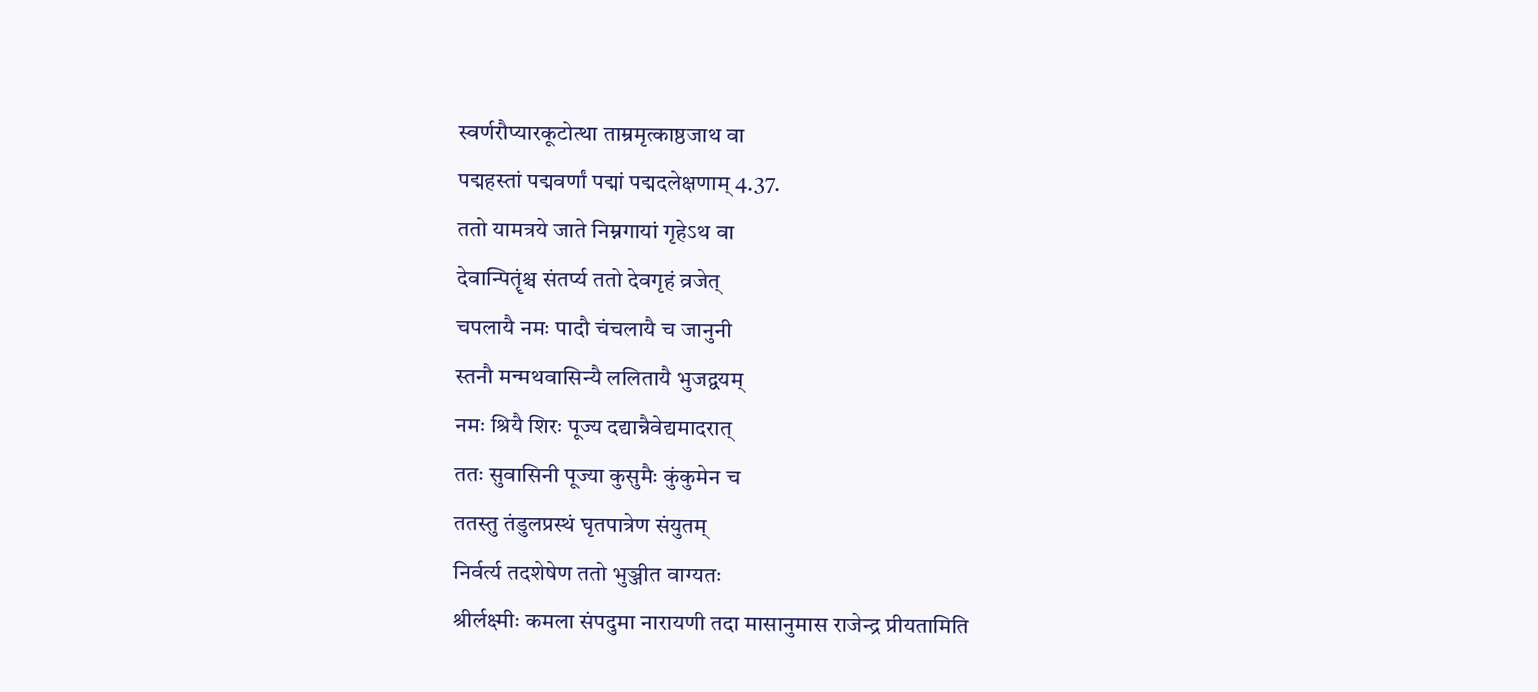स्वर्णरौप्यारकूटोत्था ताम्रमृत्काष्ठजाथ वा
पद्महस्तां पद्मवर्णां पद्मां पद्मदलेक्षणाम् 4.37.
ततो यामत्रये जाते निम्नगायां गृहेऽथ वा
देवान्पितॄंश्च संतर्प्य ततो देवगृहं व्रजेत्
चपलायै नमः पादौ चंचलायै च जानुनी
स्तनौ मन्मथवासिन्यै ललितायै भुजद्वयम्
नमः श्रियै शिरः पूज्य दद्यान्नैवेद्यमादरात्
ततः सुवासिनी पूज्या कुसुमैः कुंकुमेन च
ततस्तु तंडुलप्रस्थं घृतपात्रेण संयुतम्
निर्वर्त्य तदशेषेण ततो भुञ्जीत वाग्यतः
श्रीर्लक्ष्मीः कमला संपदुमा नारायणी तदा मासानुमास राजेन्द्र प्रीयतामिति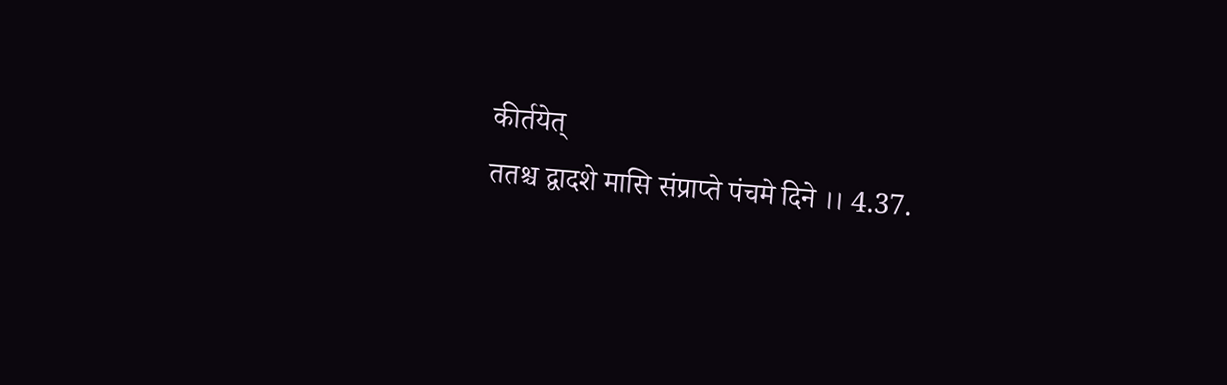कीर्तयेत्
ततश्च द्वादशे मासि संप्राप्ते पंचमे दिने ।। 4.37.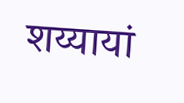शय्यायां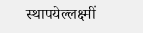स्थापयेल्लक्ष्मीं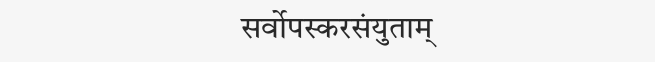सर्वोपस्करसंयुताम्